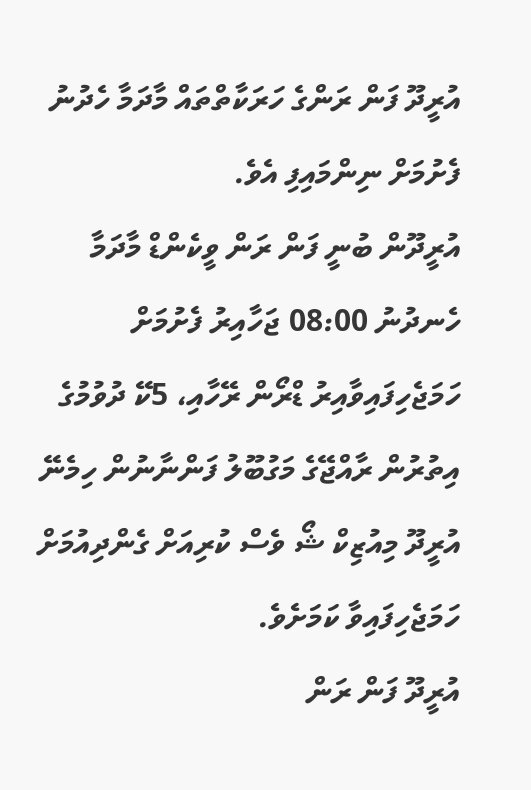އުރީދޫ ފަން ރަންގެ ހަރަކާތްތައް މާދަމާ ހެދުނު ފެށުމަށް ނިންމައިފި އެވެ.
އުރީދޫން ބުނީ ފަން ރަން ވީކެންޑް މާދަމާ ހެނދުނު 08:00 ޖަހާއިރު ފެށުމަށް ހަމަޖެހިފައިވާއިރު ޑްރޯން ރޭހާއި، 5ކޭ ދުވުމުގެ އިތުރުން ރާއްޖޭގެ މަގުބޫލު ފަންނާނުން ހިމެނޭ އުރީދޫ މިއުޒިކް ޝޯ ވެސް ކުރިއަށް ގެންދިއުމަށް ހަމަޖެހިފައިވާ ކަމަށެވެ.
އުރީދޫ ފަން ރަން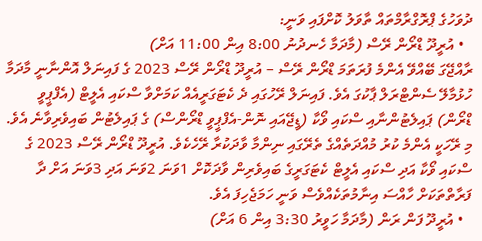ދުވަހުގެ ޕްރޮގްރާމްތައް ތާވަލު ކޮށްފައި ވަނީ:
  • އުރީދޫ ޑްރޯން ރޭސް (މާދަމާ ހެނދުނު 8:00 އިން 11:00 އަށް)
ރާއްޖޭގަ ބޭއްވޭ އެންމެ ފުރަތަމަ ޑްރޯން ރޭސް – އުރީދޫ ޑްރޯން ރޭސް 2023 ގެ ފައިނަލް އޮންނާނީ މާދަމާ ހުޅުމާލޭ ސެންޓްރަލް ޕާކުގަ އެވެ. ފައިނަލް ރޭހުގައި ދެ ކެޓަގަރީއެއް ކަމަށްވާ ސްކައި އެލީޓް (އެފްޕީވީ ޑްރޯން) ޕައިލެޓުންނާއި ސްކައި ވޯކާ (ޑީޖޭއައި ނޮން-އެފްޕީވީ ޑްރޯންސް) ގެ ޕައިލެޓުން ބައިވެރިވާނެ އެވެ. މި ރޭހަކީ އެންމެ ކުރު މުއްދަތެއްގެ ތެރޭގައި ނިންމާ ވާދަކުރާ ރޭހެކެވެ. އުރީދޫ ޑްރޯން ރޭސް 2023 ގެ ސްކައި ވޯކާ އަދި ސްކައި އެލީޓް ކެޓަގަރީގެ ބައިވެރިން ވާދަކޮށް 1ވަނަ 2ވަނަ އަދި 3ވަނަ އަށް ދާ ފަރާތްތަކަށް ހާއްސަ އިނާމުތަކެއްވެސް ވަނީ ހަމަޖެހިފަ އެވެ.
  • އުރީދޫ ފަން ރަން (މާދަމާ ހަވީރު 3:30 އިން 6 އަށް)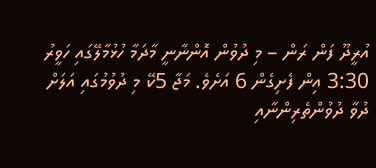އުރީދޫ ފަން ރަން – މި ދުވުން އޮންނާނީ މާދަމާ ހުޅުމާލޭގައި ހަވީރު 3:30 އިން ފެށިގެން 6 އަށެވެ. މަޖާ 5ކޭ މި ދުވުމުގައި އަލަށް ދުވާ ދުވުންތެރިންނާއި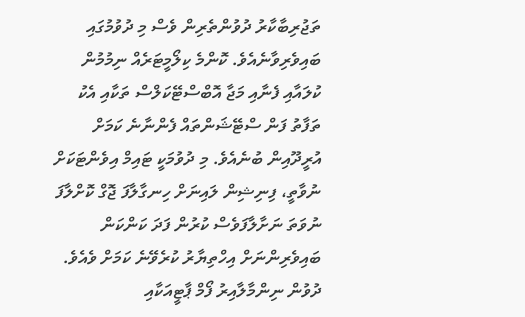ތަޖުރިބާކާރު ދުވުންތެރިން ވެސް މި ދުވުމުގައި ބައިވެރިވާނެއެވެ. ކޮންމެ ކިލޯމީޓަރެއް ނިމުމުން ކުލައާއި ފެނާއި މަޖާ އޮބްސްޓޭކަލްސް ތަކާއި އެކު ތަފާތު ފަން ސްޓޭޝަންތައް ފެންނާނެ ކަމަށް އުރީދޫއިން ބުނެއެވެ. މި ދުވުމަކީ ޓައިމް އިވެންޓަކަށް ނުވާތީ، ފިނިޝިން ލައިނަށް ހިނގާލާފަ ޖޮގް ކޮށްލާފަ ނުވަތަ ނަށާލާފަވެސް ކުރުން ފަދަ ކަންކަން ބައިވެރިންނަށް އިހްތިޔާރު ކުރެވޭނެ ކަމަށް ވެއެވެ. ދުވުން ނިންމާލާއިރު ފޯމް ޕާޓީއަކާއި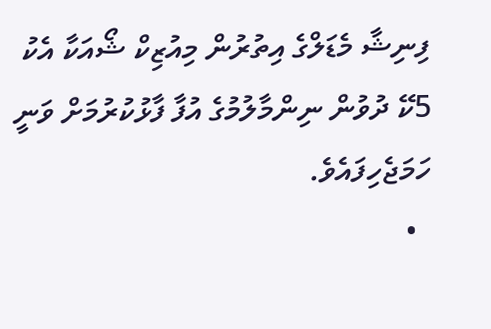ފިނިޝާ މެޑަލްގެ އިތުރުން މިއުޒިކް ޝޯއަކާ އެކު 5ކޭ ދުވުން ނިންމާލުމުގެ އުފާ ފާޅުކުރުމަށް ވަނީ ހަމަޖެހިފައެވެ.
  •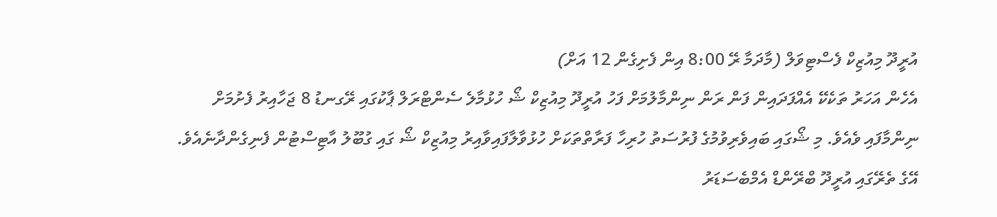އުރީދޫ މިއުޒިކް ފެސްޓިވަލް (މާދަމާ ރޭ 8:00 އިން ފެށިގެން 12 އަށް)
އެހެން އަހަރު ތަކެކޭ އެއްފަދައިން ފަން ރަން ނިންމާލުމަށް ފަހު އުރީދޫ މިއުޒިކް ޝޯ ހުޅުމާލެ ސެންޓްރަލް ޕާކުގައި ރޭގނޑު 8 ޖަހާއިރު ފެށުމަށް ނިންމާފައި ވެއެވެ. މި ޝޯގައި ބައިވެރިވުމުގެ ފުރުސަތު ހުރިހާ ފަރާތްތަކަށް ހުޅުވާލާފައިވާއިރު މިއުޒިކް ޝޯ ގައި ގުބޫލު އާޓިސްޓުން ފެނިގެންދާނެއެވެ. އޭގެ ތެރޭގައި އުރީދޫ ބްރޭންޑް އެމްބެސަޑަރު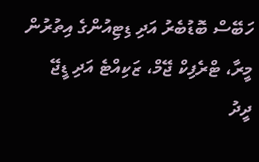ހަބޭސް ބޮޑުބެރު އަދި ޑިޓިއުންގެ އިތުރުން މީރާ، ޓްރެފިކް ޖޭމް، ޒަކިއްޓެ އަދި ޑީޖޭ ދީދު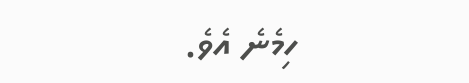ހިމެނެ އެވެ.